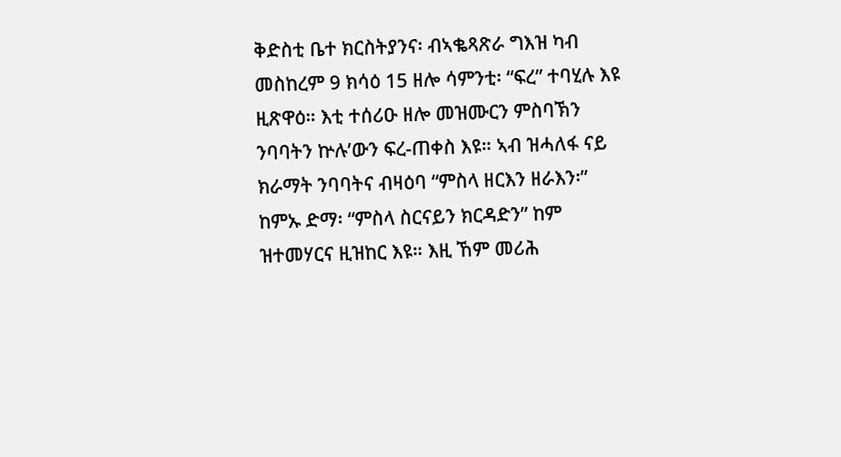ቅድስቲ ቤተ ክርስትያንና፡ ብኣቈጻጽራ ግእዝ ካብ መስከረም 9 ክሳዕ 15 ዘሎ ሳምንቲ፡ “ፍረ” ተባሂሉ እዩ ዚጽዋዕ። እቲ ተሰሪዑ ዘሎ መዝሙርን ምስባኽን ንባባትን ኵሉ’ውን ፍረ-ጠቀስ እዩ። ኣብ ዝሓለፋ ናይ ክራማት ንባባትና ብዛዕባ “ምስላ ዘርእን ዘራእን፡” ከምኡ ድማ፡ “ምስላ ስርናይን ክርዳድን” ከም ዝተመሃርና ዚዝከር እዩ። እዚ ኸም መሪሕ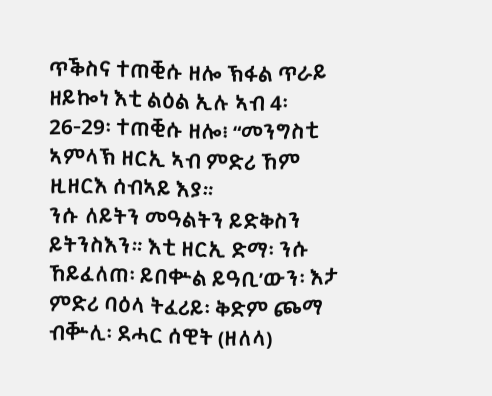ጥቕስና ተጠቒሱ ዘሎ ኽፋል ጥራይ ዘይኰነ እቲ ልዕል ኢሉ ኣብ 4፡26-29፡ ተጠቒሱ ዘሎ፧ “መንግስቲ ኣምላኽ ዘርኢ ኣብ ምድሪ ኸም ዚዘርእ ሰብኣይ እያ።
ንሱ ለይትን መዓልትን ይድቅስን ይትንስእን። እቲ ዘርኢ ድማ፡ ንሱ ኸይፈለጠ፡ ይበቍል ይዓቢ’ውን፡ እታ ምድሪ ባዕላ ትፈሪይ፡ ቅድም ጮማ ብቝሊ፡ ደሓር ሰዊት (ዘለላ)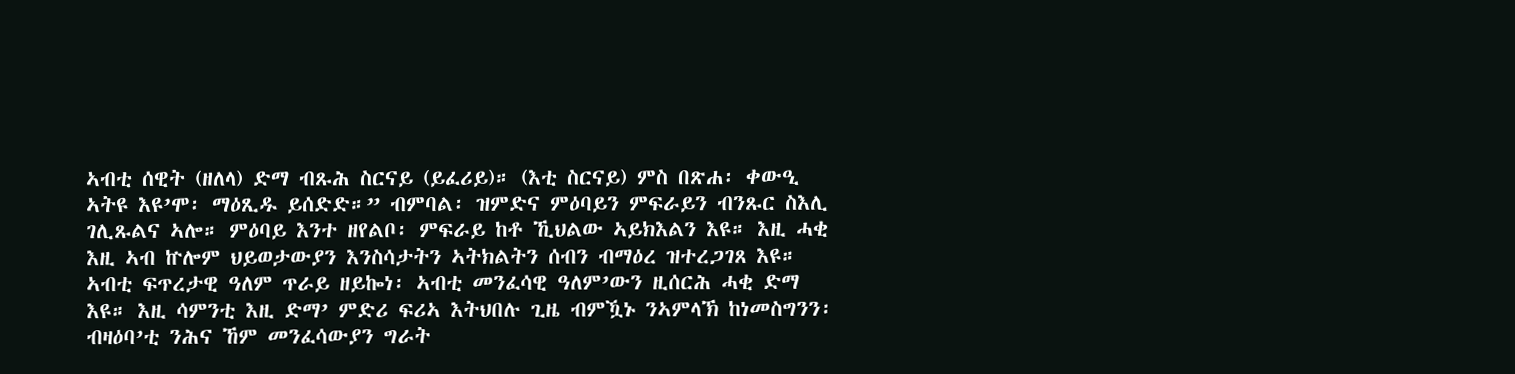ኣብቲ ሰዊት (ዘለላ) ድማ ብጹሕ ስርናይ (ይፈሪይ)። (እቲ ስርናይ) ምስ በጽሐ፡ ቀውዒ ኣትዩ እዩ’ሞ፡ ማዕጺዱ ይሰድድ።” ብምባል፡ ዝምድና ምዕባይን ምፍራይን ብንጹር ስእሊ ገሊጹልና ኣሎ። ምዕባይ እንተ ዘየልቦ፡ ምፍራይ ከቶ ኺህልው ኣይክእልን እዩ። እዚ ሓቂ እዚ ኣብ ኵሎም ህይወታውያን እንስሳታትን ኣትክልትን ሰብን ብማዕረ ዝተረጋገጸ እዩ። ኣብቲ ፍጥረታዊ ዓለም ጥራይ ዘይኰነ፡ ኣብቲ መንፈሳዊ ዓለም’ውን ዚሰርሕ ሓቂ ድማ እዩ። እዚ ሳምንቲ እዚ ድማ’ ምድሪ ፍሪኣ እትህበሉ ጊዜ ብምዃኑ ንኣምላኽ ከነመስግንን፡ ብዛዕባ’ቲ ንሕና ኸም መንፈሳውያን ግራት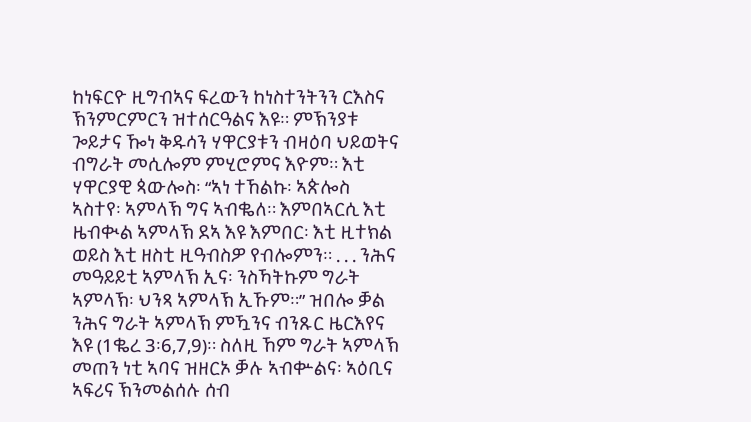ከነፍርዮ ዚግብኣና ፍረውን ከነስተንትንን ርእስና ኽንምርምርን ዝተሰርዓልና እዩ። ምኽንያቱ ጐይታና ዀነ ቅዱሳን ሃዋርያቱን ብዛዕባ ህይወትና ብግራት መሲሎም ምሂሮምና እዮም። እቲ ሃዋርያዊ ጳውሎስ፡ “ኣነ ተኸልኩ፡ ኣጵሎስ ኣስተየ፡ ኣምላኽ ግና ኣብቈለ። እምበኣርሲ እቲ ዜብቊል ኣምላኽ ደኣ እዩ እምበር፡ እቲ ዚተክል ወይስ እቲ ዘስቲ ዚዓብስዎ የብሎምን። . . . ንሕና መዓይይቲ ኣምላኽ ኢና፡ ንስኻትኩም ግራት ኣምላኽ፡ ህንጻ ኣምላኽ ኢኹም።” ዝበሎ ቓል ንሕና ግራት ኣምላኽ ምዃንና ብንጹር ዜርእየና እዩ (1ቈረ 3፡6,7,9)። ስለዚ ኸም ግራት ኣምላኽ መጠን ነቲ ኣባና ዝዘርኦ ቓሉ ኣብቍልና፡ ኣዕቢና ኣፍሪና ኽንመልሰሉ ሰብ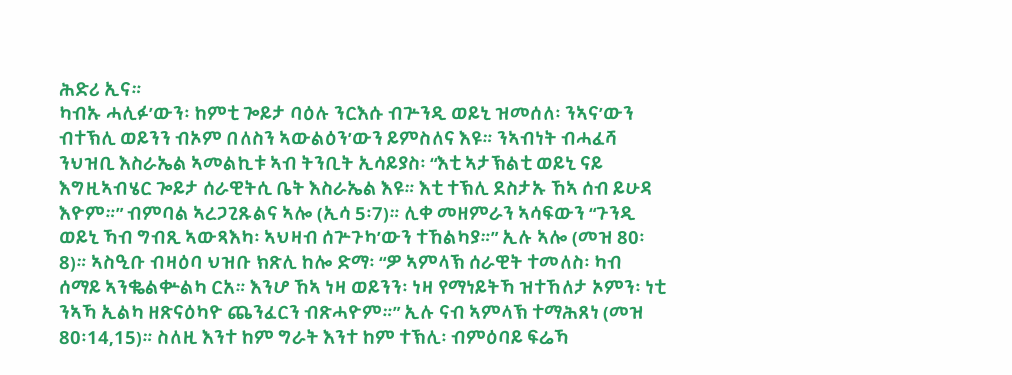ሕድሪ ኢና።
ካብኡ ሓሊፉ’ውን፡ ከምቲ ጐይታ ባዕሉ ንርእሱ ብጕንዲ ወይኒ ዝመሰለ፡ ንኣና’ውን ብተኽሊ ወይንን ብኦም በለስን ኣውልዕን’ውን ይምስለና እዩ። ንኣብነት ብሓፈሻ ንህዝቢ እስራኤል ኣመልኪቱ ኣብ ትንቢት ኢሳይያስ፡ “እቲ ኣታኽልቲ ወይኒ ናይ እግዚኣብሄር ጐይታ ሰራዊትሲ ቤት እስራኤል እዩ። እቲ ተኽሊ ደስታኡ ኸኣ ሰብ ይሁዳ እዮም።” ብምባል ኣረጋጊጹልና ኣሎ (ኢሳ 5፡7)። ሊቀ መዘምራን ኣሳፍውን “ጉንዲ ወይኒ ኻብ ግብጺ ኣውጻእካ፡ ኣህዛብ ሰጕጉካ’ውን ተኸልካያ።” ኢሉ ኣሎ (መዝ 80፡8)። ኣስዒቡ ብዛዕባ ህዝቡ ክጽሊ ከሎ ድማ፡ “ዎ ኣምላኽ ሰራዊት ተመለስ፡ ካብ ሰማይ ኣንቈልቍልካ ርአ። እንሆ ኸኣ ነዛ ወይንን፡ ነዛ የማነይትኻ ዝተኸለታ ኦምን፡ ነቲ ንኣኻ ኢልካ ዘጽናዕካዮ ጨንፈርን ብጽሓዮም።” ኢሉ ናብ ኣምላኽ ተማሕጸነ (መዝ 80፡14,15)። ስለዚ እንተ ከም ግራት እንተ ከም ተኽሊ፡ ብምዕባይ ፍሬኻ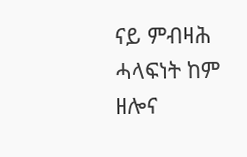ናይ ምብዛሕ ሓላፍነት ከም ዘሎና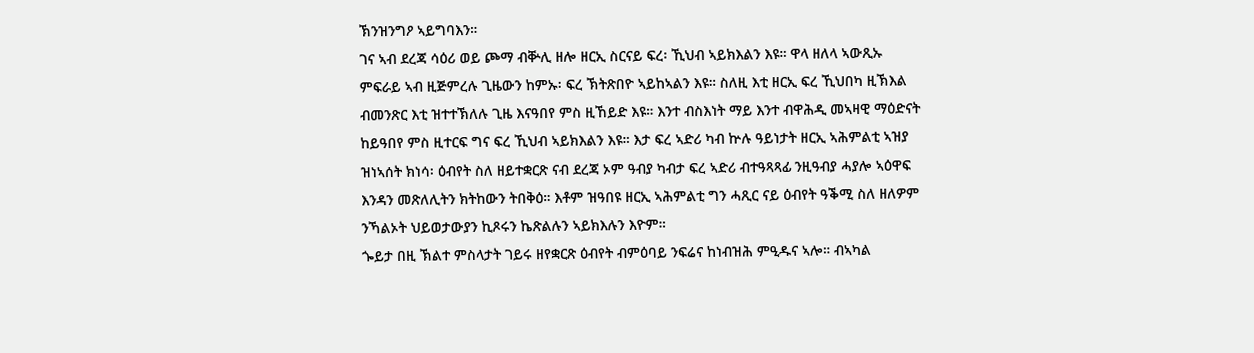ኽንዝንግዖ ኣይግባእን።
ገና ኣብ ደረጃ ሳዕሪ ወይ ጮማ ብቝሊ ዘሎ ዘርኢ ስርናይ ፍረ፡ ኺህብ ኣይክእልን እዩ። ዋላ ዘለላ ኣውጺኡ ምፍራይ ኣብ ዚጅምረሉ ጊዜውን ከምኡ፡ ፍረ ኽትጽበዮ ኣይከኣልን እዩ። ስለዚ እቲ ዘርኢ ፍረ ኺህበካ ዚኽእል ብመንጽር እቲ ዝተተኽለሉ ጊዜ እናዓበየ ምስ ዚኸይድ እዩ። እንተ ብስእነት ማይ እንተ ብዋሕዲ መኣዛዊ ማዕድናት ከይዓበየ ምስ ዚተርፍ ግና ፍረ ኺህብ ኣይክእልን እዩ። እታ ፍረ ኣድሪ ካብ ኵሉ ዓይነታት ዘርኢ ኣሕምልቲ ኣዝያ ዝነኣሰት ክነሳ፡ ዕብየት ስለ ዘይተቋርጽ ናብ ደረጃ ኦም ዓብያ ካብታ ፍረ ኣድሪ ብተዓጻጻፊ ንዚዓብያ ሓያሎ ኣዕዋፍ እንዳን መጽለሊትን ክትከውን ትበቅዕ። እቶም ዝዓበዩ ዘርኢ ኣሕምልቲ ግን ሓጺር ናይ ዕብየት ዓቕሚ ስለ ዘለዎም ንኻልኦት ህይወታውያን ኪጾሩን ኬጽልሉን ኣይክእሉን እዮም።
ጐይታ በዚ ኽልተ ምስላታት ገይሩ ዘየቋርጽ ዕብየት ብምዕባይ ንፍሬና ከነብዝሕ ምዒዱና ኣሎ። ብኣካል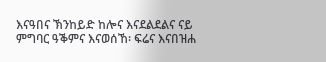እናዓበና ኽንከይድ ከሎና እናደልደልና ናይ ምግባር ዓቕምና እናወሰኸ፡ ፍሬና እናበዝሐ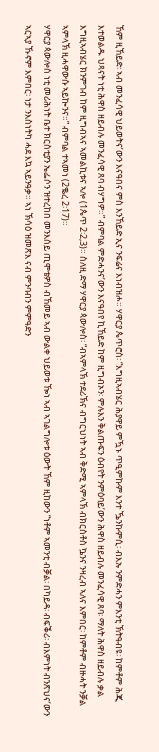ኸም ዚኸይድ፡ ኣብ መንፈሳዊ ህይወትና’ውን እናዓበና ምስ እንኸይድ ኢና ንፍሬና እነብዝሖ። ሃዋርያ ጴጥሮስ፡ “እግዚኣብሄር ሕያዋይ ምዃኑ ጥዒምኩም እንተ ዄንኩምሲ፡ ብእኡ ንምድሓን ምእንቲ ኽትዓብዩ፡ ከምቶም ሕጂ እተወልዱ ህጻናት ነቲ ሕዋስ ዘይብሉ መንፈሳዊ ጸባ ብሃግዎ።” ብምባል ምድሓንና’ውን እናዓበየ ኪኸይድ ከም ዚግብኦን፡ ምሉእን ቅልጡፍን ዕብየት ንምዕባይ’ውን ሕዋስ ዘይብሉ መንፈሳዊ ጸባ፡ ማለት ሕዋስ ዘይብሉ ቃል እግዚኣብሄር ክንምገብ ከም ዚግብኣና ኣመልኪቱና ኣሎ (1ጴጥ 2፡2,3)። ስለዚ ድማ ሃዋርያ ጳውሎስ፡ “ብኣምላኽ ተደሪኽና ብግርህነት ኣብ ቅድሚ ኣምላኽ ብክርስቶስ ኴንና ንዛረብ ኣለና እምበር፡ ከምቶም ብዙሓት ንቓል ኣምላኽ ዚሓዋውሱ ኣይኰንና።” ብምባል ተኣመነ (2ቈረ 2፡17)።
ሃዋርያ ጳውሎስ ነቲ መሪሕነት ቤተ ክርስቲያን ኤፌሶን ዝተረከበ መንእሰይ ጢሞቴዎስ ብኸመይ ኣብ ውልቀ ህይወቱ ዀነ ኣብ ኣገልግሎቱ ዕውት ኸም ዚከውን “ነቶም ኣመንቲ ብቓል፡ በካይዳ፡ ብፍቕሪ፡ ብእምነት ብንጽህና’ውን ኣርኣያ ኹኖም እምበር፡ ነታ ንእስነትካ ሓደ እኳ ኣይንዓቃ። ኣነ ኽሳዕ ዝመጽእ ናብ ምንባብን ምምዓድን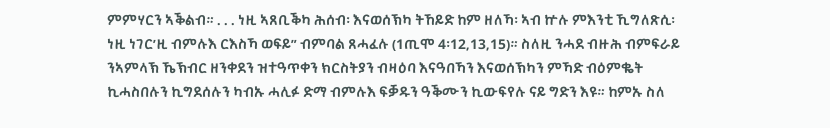ምምሃርን ኣቕልብ። . . . ነዚ ኣጸቢቕካ ሕሰብ፡ እናወሰኽካ ትኸይድ ከም ዘለኻ፡ ኣብ ኵሉ ምእንቲ ኺግለጽሲ፡ ነዚ ነገር’ዚ ብምሉእ ርእስኻ ወፍይ” ብምባል ጸሓፈሉ (1ጢሞ 4፡12,13,15)። ስለዚ ንሓደ ብዙሕ ብምፍራይ ንኣምላኽ ኼኽብር ዘንቀደን ዝተዓጥቀን ክርስትያን ብዛዕባ እናዓበኻን እናወሰኽካን ምኻድ ብዕምቈት ኪሓስበሉን ኪግደሰሉን ካብኡ ሓሊፉ ድማ ብምሉእ ፍቓዱን ዓቕሙን ኪውፍየሉ ናይ ግድን እዩ። ከምኡ ስለ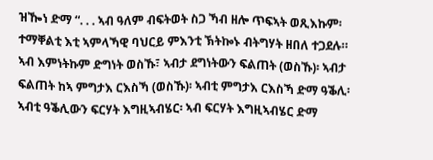ዝዀነ ድማ “. . . ኣብ ዓለም ብፍትወት ስጋ ኻብ ዘሎ ጥፍኣት ወጺእኩም፡ ተማቐልቲ እቲ ኣምላኻዊ ባህርይ ምእንቲ ኽትኰኑ ብትግሃት ዘበለ ተጋደሉ። ኣብ እምነትኩም ድግነት ወስኹ፣ ኣብታ ደግነትውን ፍልጠት (ወስኹ)፡ ኣብታ ፍልጠት ከኣ ምግታእ ርእስኻ (ወስኹ)፡ ኣብቲ ምግታእ ርእስኻ ድማ ዓቕሊ፡ ኣብቲ ዓቕሊውን ፍርሃት እግዚኣብሄር፡ ኣብ ፍርሃት እግዚኣብሄር ድማ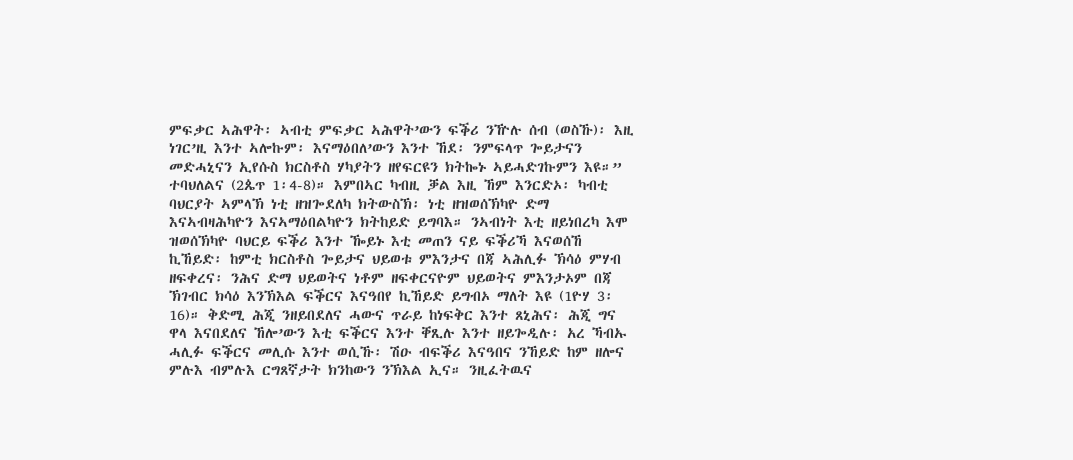ምፍቃር ኣሕዋት፡ ኣብቲ ምፍቃር ኣሕዋት’ውን ፍቕሪ ንዅሉ ሰብ (ወስኹ)፡ እዚ ነገር’ዚ እንተ ኣሎኩም፡ እናማዕበለ’ውን እንተ ኸደ፡ ንምፍላጥ ጐይታናን መድሓኒናን ኢየሱስ ክርስቶስ ሃካያትን ዘየፍርዩን ክትኰኑ ኣይሓድገኩምን እዩ።” ተባህለልና (2ጴጥ 1፡4-8)። እምበኣር ካብዚ ቓል እዚ ኸም እንርድኦ፡ ካብቲ ባህርያት ኣምላኽ ነቲ ዘዝጐደለካ ክትውስኽ፡ ነቲ ዘዝወሰኽካዮ ድማ እናኣብዛሕካዮን እናኣማዕበልካዮን ክትከይድ ይግባእ። ንኣብነት እቲ ዘይነበረካ እሞ ዝወሰኽካዮ ባህርይ ፍቕሪ እንተ ዀይኑ እቲ መጠን ናይ ፍቕሪኻ እናወሰኸ ኪኸይድ፡ ከምቲ ክርስቶስ ጐይታና ህይወቱ ምእንታና በጃ ኣሕሊፉ ኽሳዕ ምሃብ ዘፍቀረና፡ ንሕና ድማ ህይወትና ነቶም ዘፍቀርናዮም ህይወትና ምእንታኦም በጃ ኽገብር ክሳዕ እንኽእል ፍቕርና እናዓበየ ኪኸይድ ይግብኦ ማለት እዩ (1ዮሃ 3፡16)። ቅድሚ ሕጂ ንዘይበደለና ሓውና ጥራይ ከነፍቅር እንተ ጸኒሕና፡ ሕጂ ግና ዋላ እናበደለና ኸሎ’ውን እቲ ፍቕርና እንተ ቐጺሉ እንተ ዘይጐዲሉ፡ አረ ኻብኡ ሓሊፉ ፍቕርና መሊሱ እንተ ወሲኹ፡ ሽዑ ብፍቕሪ እናዓበና ንኸይድ ከም ዘሎና ምሉእ ብምሉእ ርግጸኛታት ክንከውን ንኽእል ኢና። ንዚፈትዉና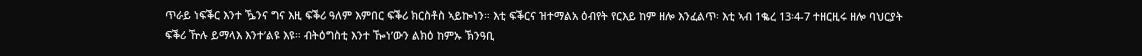ጥራይ ነፍቕር እንተ ዄንና ግና እዚ ፍቕሪ ዓለም እምበር ፍቕሪ ክርስቶስ ኣይኰነን። እቲ ፍቕርና ዝተማልአ ዕብየት የርእይ ከም ዘሎ እንፈልጥ፡ እቲ ኣብ 1ቈረ 13፡4-7 ተዘርዚሩ ዘሎ ባህርያት ፍቕሪ ዅሉ ይማላእ እንተ’ልዩ እዩ። ብትዕግስቲ እንተ ዀነ’ውን ልክዕ ከምኡ ኽንዓቢ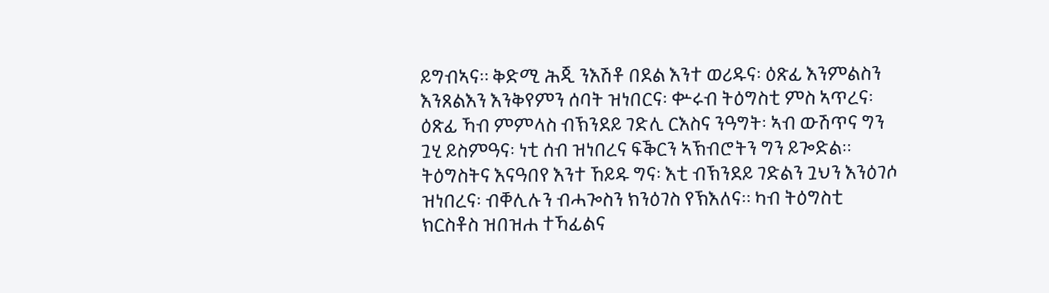ይግብኣና። ቅድሚ ሕጂ ንእሽቶ በደል እንተ ወሪዱና፡ ዕጽፊ እንምልስን እንጸልእን እንቅየምን ሰባት ዝነበርና፡ ቍሩብ ትዕግስቲ ምስ ኣጥረና፡ ዕጽፊ ኻብ ምምላስ ብኽንደይ ገድሊ ርእስና ንዓግት፡ ኣብ ውሽጥና ግን ጓሂ ይስምዓና፡ ነቲ ሰብ ዝነበረና ፍቕርን ኣኽብሮትን ግን ይጐድል። ትዕግስትና እናዓበየ እንተ ኸይዱ ግና፡ እቲ ብኽንደይ ገድልን ጓህን እንዕገሶ ዝነበረና፡ ብቐሊሉን ብሓጐስን ክንዕገስ የኽእለና። ካብ ትዕግስቲ ክርስቶስ ዝበዝሐ ተኻፊልና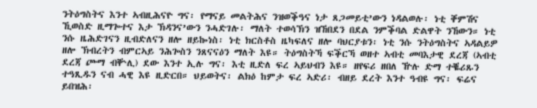ንትዕግስትና እንተ ኣብዚሕናዮ ግና፡ የማናይ መልትሕና ንዝወቕዓና ነታ ጸጋመይቲ’ውን ነዳልወሉ፡ ነቲ ቐምሽና ኺወስድ ዚማጐተና እታ ኽዳንና’ውን ንሓድገሉ፡ ማለት ተወሳኽን ዝኸበደን በደል ንምቕባል ድልዋት ንኸውን። ነቲ ንሱ ዜሕድገናን ዚብድለናን ዘሎ ዘይኰነስ፡ ነቲ ክርስቶስ ዜካፍለና ዘሎ ባህርያቱን፡ ነቲ ንሱ ንትዕግስትና ኣዳልይዎ ዘሎ ኽብረትን ብምርኣይ ንሕጐስን ንጸናናዕን ማለት እዩ። ትዕግስትኻ ፍቕርኻ ወዘተ ኣብቲ መባእታዊ ደረጃ (ኣብቲ ደረጃ ጮማ ብቝሊ) ደው እንተ ኢሉ ግና፡ እቲ ዚድለ ፍረ ኣይህብን እዩ። ዘየፍሪ ዘበለ ዅሉ ድማ ተቘሪጹን ተዓጺዱን ናብ ሓዊ እዩ ዚድርበ። ህይወትና፡ ልክዕ ከምታ ፍረ ኣድሪ፡ ብዘይ ደረት እንተ ዓብዩ ግና፡ ፍሬና ይበዝሕ፡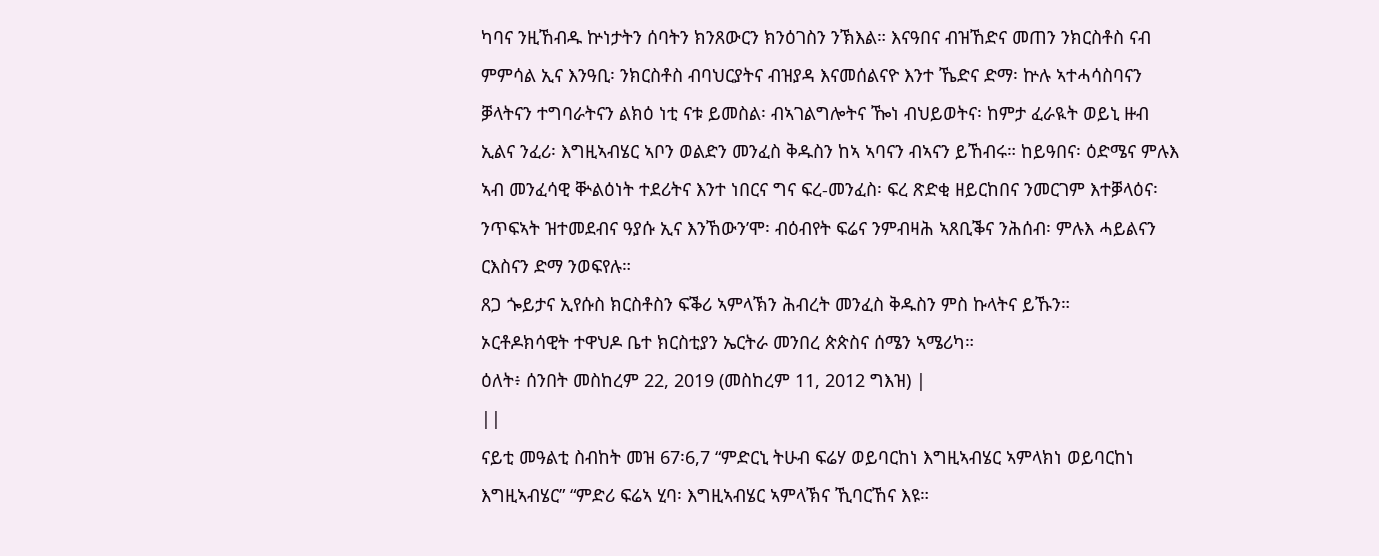ካባና ንዚኸብዱ ኵነታትን ሰባትን ክንጸውርን ክንዕገስን ንኽእል። እናዓበና ብዝኸድና መጠን ንክርስቶስ ናብ ምምሳል ኢና እንዓቢ፡ ንክርስቶስ ብባህርያትና ብዝያዳ እናመሰልናዮ እንተ ኼድና ድማ፡ ኵሉ ኣተሓሳስባናን ቓላትናን ተግባራትናን ልክዕ ነቲ ናቱ ይመስል፡ ብኣገልግሎትና ዀነ ብህይወትና፡ ከምታ ፈራዪት ወይኒ ዙብ ኢልና ንፈሪ፡ እግዚኣብሄር ኣቦን ወልድን መንፈስ ቅዱስን ከኣ ኣባናን ብኣናን ይኸብሩ። ከይዓበና፡ ዕድሜና ምሉእ ኣብ መንፈሳዊ ቝልዕነት ተደሪትና እንተ ነበርና ግና ፍረ-መንፈስ፡ ፍረ ጽድቂ ዘይርከበና ንመርገም እተቓላዕና፡ ንጥፍኣት ዝተመደብና ዓያሱ ኢና እንኸውን’ሞ፡ ብዕብየት ፍሬና ንምብዛሕ ኣጸቢቕና ንሕሰብ፡ ምሉእ ሓይልናን ርእስናን ድማ ንወፍየሉ።
ጸጋ ጐይታና ኢየሱስ ክርስቶስን ፍቕሪ ኣምላኽን ሕብረት መንፈስ ቅዱስን ምስ ኩላትና ይኹን።
ኦርቶዶክሳዊት ተዋህዶ ቤተ ክርስቲያን ኤርትራ መንበረ ጵጵስና ሰሜን ኣሜሪካ።
ዕለት፥ ሰንበት መስከረም 22, 2019 (መስከረም 11, 2012 ግእዝ) |
||
ናይቲ መዓልቲ ስብከት መዝ 67፡6,7 “ምድርኒ ትሁብ ፍሬሃ ወይባርከነ እግዚኣብሄር ኣምላክነ ወይባርከነ እግዚኣብሄር” “ምድሪ ፍሬኣ ሂባ፡ እግዚኣብሄር ኣምላኽና ኺባርኸና እዩ።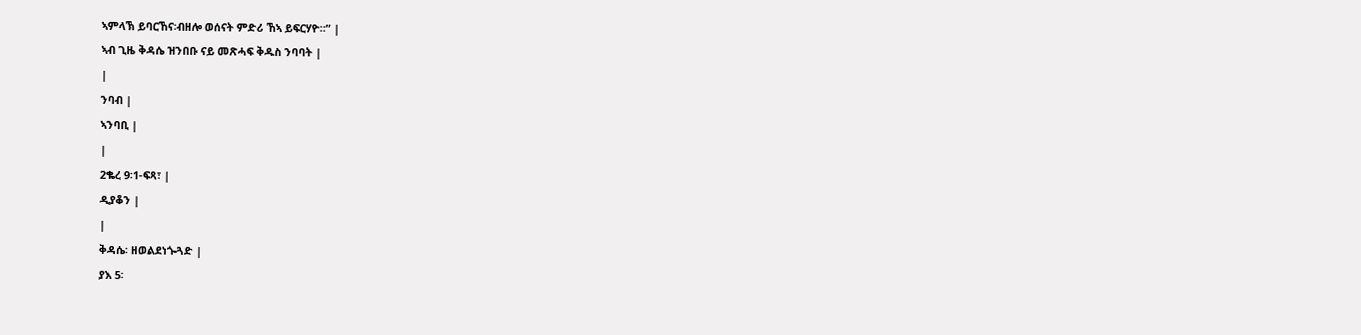ኣምላኽ ይባርኸና፡ብዘሎ ወሰናት ምድሪ ኸኣ ይፍርሃዮ።” |
ኣብ ጊዜ ቅዳሴ ዝንበቡ ናይ መጽሓፍ ቅዱስ ንባባት |
|
ንባብ |
ኣንባቢ |
|
2ቈረ 9፡1-ፍጻ፣ |
ዲያቆን |
|
ቅዳሴ፡ ዘወልደነጐጓድ |
ያእ 5፡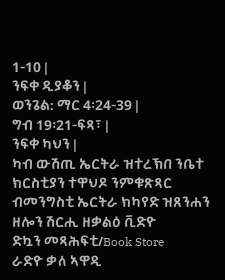1-10 |
ንፍቀ ዲያቆን |
ወንጌል: ማር 4፡24-39 |
ግብ 19፡21-ፍጻ፣ |
ንፍቀ ካህን |
ካብ ውሽጢ ኤርትራ ዝተረኽበ ንቤተ ክርስቲያን ተዋህዶ ንምቁጽጻር ብመንግስቲ ኤርትራ ክካየድ ዝጸንሐን ዘሎን ሽርሒ ዘቃልዕ ቪድዮ
ድኳን መጻሕፍቲ/Book Store
ራድዮ ቃለ ኣዋዲ